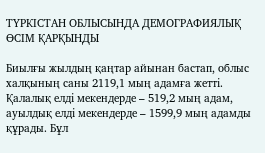ТҮРКІСТАН ОБЛЫСЫНДА ДЕМОГРАФИЯЛЫҚ ӨСІМ ҚАРҚЫНДЫ

Биылғы жылдың қаңтар айынан бастап, облыс халқының саны 2119,1 мың адамға жетті. Қалалық елді мекендерде – 519,2 мың адам, ауылдық елді мекендерде – 1599,9 мың адамды құрады. Бұл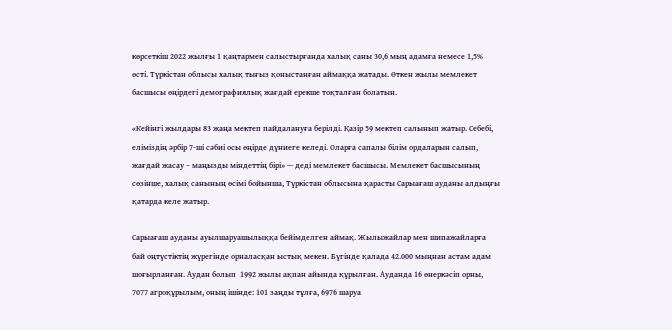көрсеткіш 2022 жылғы 1 қаңтармен салыстырғанда халық саны 30,6 мың адамға немесе 1,5% өсті. Түркістан облысы халық тығыз қоныстанған аймаққа жатады. Өткен жылы мемлекет басшысы өңірдегі демографиялық жағдай ерекше тоқталған болатын.

«Кейінгі жылдары 83 жаңа мектеп пайдалануға берілді. Қазір 59 мектеп салынып жатыр. Себебі, еліміздің әрбір 7-ші сәбиі осы өңірде дүниеге келеді. Оларға сапалы білім ордаларын салып, жағдай жасау – маңызды міндеттің бірі» — деді мемлекет басшысы. Мемлекет басшысының сөзінше, халық санының өсімі бойынша, Түркістан облысына қарасты Сарыағаш ауданы алдыңғы қатарда келе жатыр.

Сарыағаш ауданы ауылшаруашылыққа бейімделген аймақ. Жылыжайлар мен шипажайларға бай оңтүстіктің жүрегінде орналасқан ыстық мекен. Бүгінде қалада 42.000 мыңнан астам адам шоғырланған. Аудан болып  1992 жылы ақпан айында құрылған. Ауданда 16 өнеркәсіп орны, 7077 агроқұрылым, оның ішінде: 101 заңды тұлға, 6976 шаруа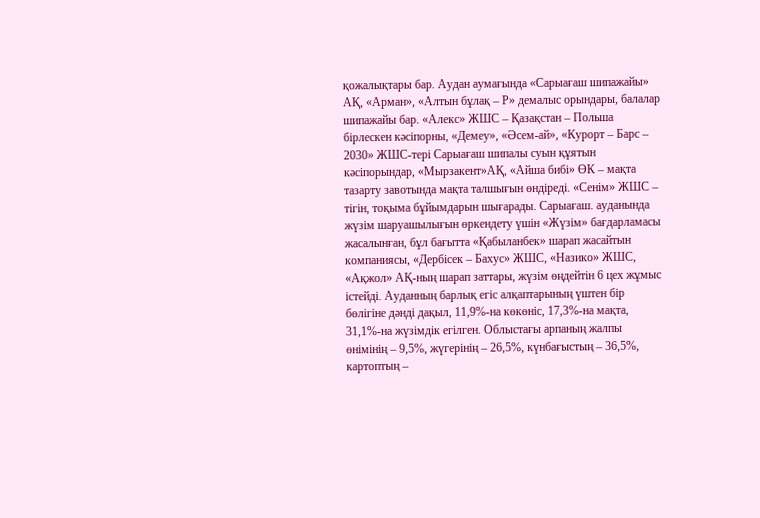қожалықтары бар. Аудан аумағында «Сарыағаш шипажайы» АҚ, «Арман», «Алтын бұлақ – Р» демалыс орындары, балалар шипажайы бар. «Алекс» ЖШС – Қазақстан – Польша бірлескен кәсіпорны, «Демеу», «Әсем-ай», «Курорт – Барс – 2030» ЖШС-тері Сарыағаш шипалы суын құятын кәсіпорындар, «Мырзакент»АҚ, «Айша бибі» ӨК – мақта тазарту завотында мақта талшығын өндіреді. «Сенім» ЖШС – тігін, тоқыма бұйымдарын шығарады. Сарыағаш. ауданында жүзім шаруашылығын өркендету үшін «Жүзім» бағдарламасы жасалынған, бұл бағытта «Қабыланбек» шарап жасайтын компаниясы, «Дербісек – Бахус» ЖШС, «Назико» ЖШС, «Ақжол» АҚ-ның шарап заттары, жүзім өңдейтін 6 цех жұмыс істейді. Ауданның барлық егіс алқаптарының үштен бір бөлігіне дәнді дақыл, 11,9%-на көкөніс, 17,3%-на мақта, 31,1%-на жүзімдік егілген. Облыстағы арпаның жалпы өнімінің – 9,5%, жүгерінің – 26,5%, күнбағыстың – 36,5%, картоптың –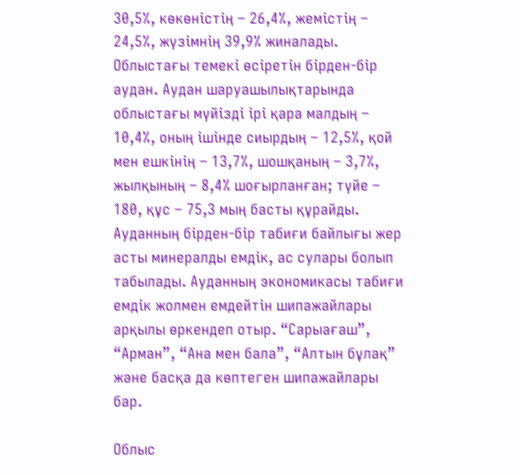30,5%, көкөністің – 26,4%, жемістің – 24,5%, жүзімнің 39,9% жиналады. Облыстағы темекі өсіретін бірден-бір аудан. Аудан шаруашылықтарында облыстағы мүйізді ірі қара малдың – 10,4%, оның ішінде сиырдың – 12,5%, қой мен ешкінің – 13,7%, шошқаның – 3,7%, жылқының – 8,4% шоғырланған; түйе – 180, құс – 75,3 мың басты құрайды. Ауданның бiрден-бiр табиғи байлығы жер асты минералды емдiк, ас сулары болып табылады. Ауданның экономикасы табиғи емдік жолмен емдейтін шипажайлары арқылы өркендеп отыр. “Сарыағаш”, “Арман”, “Ана мен бала”, “Алтын бұлақ” және басқа да көптеген шипажайлары бар.

Облыс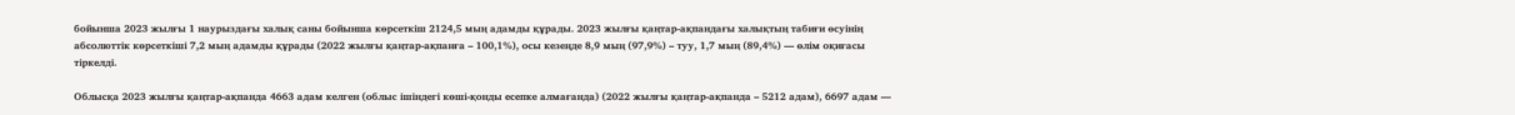бойынша 2023 жылғы 1 наурыздағы халық саны бойынша көрсеткіш 2124,5 мың адамды құрады. 2023 жылғы қаңтар-ақпандағы халықтың табиғи өсуінің абсолюттік көрсеткіші 7,2 мың адамды құрады (2022 жылғы қаңтар-ақпанға – 100,1%), осы кезеңде 8,9 мың (97,9%) – туу, 1,7 мың (89,4%) — өлім оқиғасы тіркелді.

Облысқа 2023 жылғы қаңтар-ақпанда 4663 адам келген (облыс ішіндегі көші-қонды есепке алмағанда) (2022 жылғы қаңтар-ақпанда – 5212 адам), 6697 адам —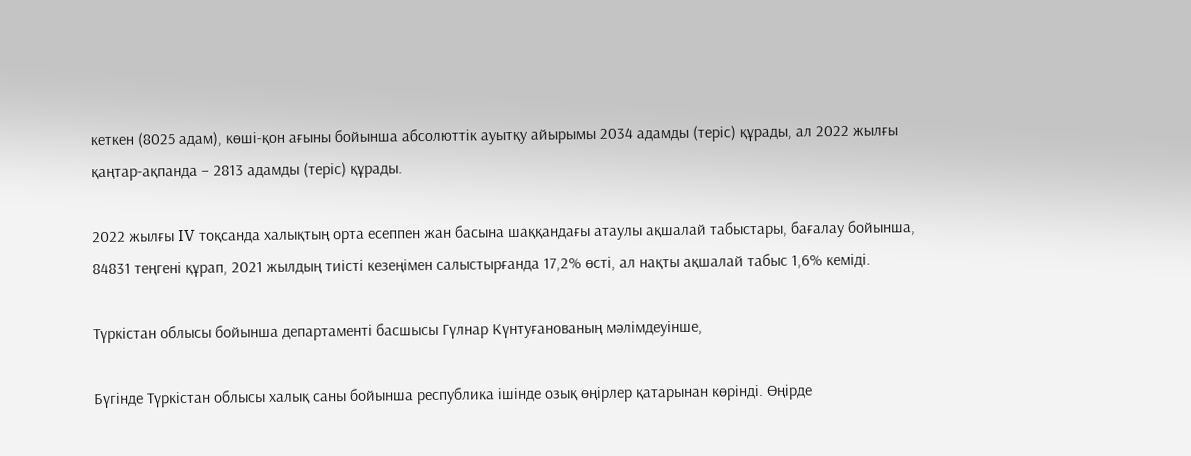кеткен (8025 адам), көші-қон ағыны бойынша абсолюттік ауытқу айырымы 2034 адамды (теріс) құрады, ал 2022 жылғы қаңтар-ақпанда – 2813 адамды (теріс) құрады.

2022 жылғы IV тоқсанда халықтың орта есеппен жан басына шаққандағы атаулы ақшалай табыстары, бағалау бойынша, 84831 теңгені құрап, 2021 жылдың тиісті кезеңімен салыстырғанда 17,2% өсті, ал нақты ақшалай табыс 1,6% кеміді.

Түркістан облысы бойынша департаменті басшысы Гүлнар Күнтуғанованың мәлімдеуінше,

Бүгінде Түркістан облысы халық саны бойынша республика ішінде озық өңірлер қатарынан көрінді. Өңірде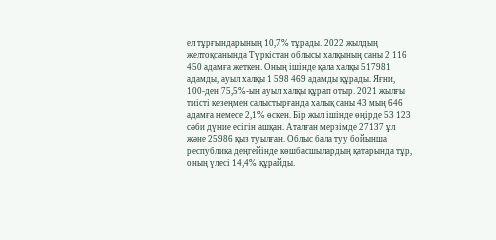ел тұрғындарының 10,7% тұрады. 2022 жылдың желтоқсанында Түркістан облысы халқының саны 2 116 450 адамға жеткен. Оның ішінде қала халқы 517981 адамды, ауыл халқы 1 598 469 адамды құрады. Яғни, 100-ден 75,5%-ын ауыл халқы құрап отыр. 2021 жылғы тиісті кезеңмен салыстырғанда халық саны 43 мың 646 адамға немесе 2,1% өскен. Бір жыл ішінде өңірде 53 123 сәби дүние есігін ашқан. Аталған мерзімде 27137 ұл және 25986 қыз туылған. Облыс бала туу бойынша республика деңгейінде көшбасшылардың қатарында тұр, оның үлесі 14,4% құрайды.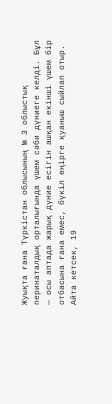Жуықта ғана Түркістан облысының № 3 облыстық перинаталдық орталығында үшем сәби дүниеге келді. Бұл — осы аптада жарық дүние есігін ашқан екінші үшем бір отбасына ғана емес, бүкіл өңірге қуаныш сыйлап отыр. Айта кетсек, 19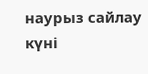наурыз сайлау күні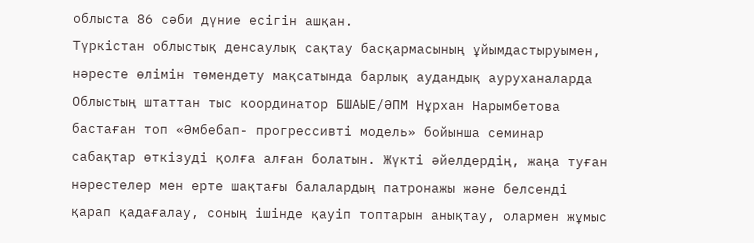облыста 86 сәби дүние есігін ашқан.
Түркістан облыстық денсаулық сақтау басқармасының ұйымдастыруымен, нәресте өлімін төмендету мақсатында барлық аудандық ауруханаларда Облыстың штаттан тыс координатор БШАЫЕ/ӘПМ Нұрхан Нарымбетова бастаған топ «Әмбебап- прогрессивті модель» бойынша семинар сабақтар өткізуді қолға алған болатын. Жүкті әйелдердің, жаңа туған нәрестелер мен ерте шақтағы балалардың патронажы және белсенді қарап қадағалау, соның ішінде қауіп топтарын анықтау, олармен жұмыс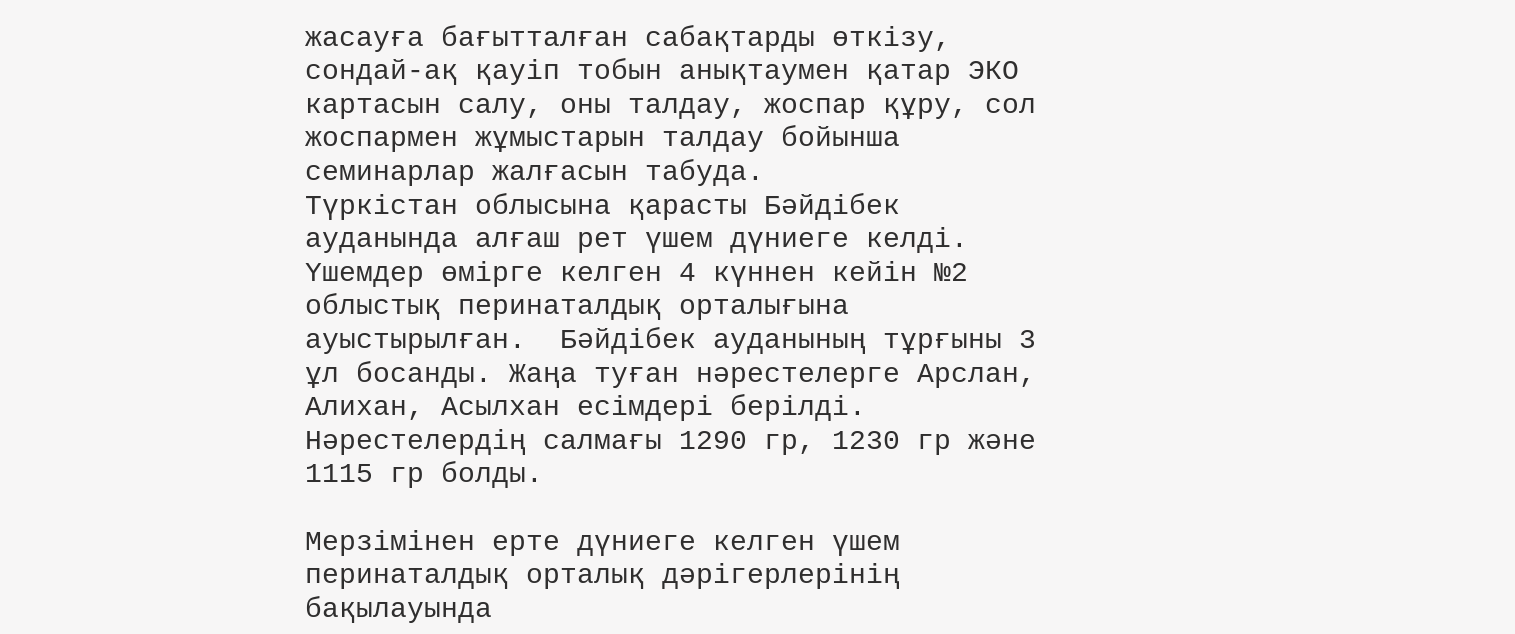жасауға бағытталған сабақтарды өткізу, сондай-ақ қауіп тобын анықтаумен қатар ЭКО картасын салу, оны талдау, жоспар құру, сол жоспармен жұмыстарын талдау бойынша семинарлар жалғасын табуда.
Түркістан облысына қарасты Бәйдібек ауданында алғаш рет үшем дүниеге келді. Үшемдер өмірге келген 4 күннен кейін №2 облыстық перинаталдық орталығына ауыстырылған.  Бәйдібек ауданының тұрғыны 3 ұл босанды. Жаңа туған нәрестелерге Арслан, Алихан, Асылхан есімдері берілді. Нәрестелердің салмағы 1290 гр, 1230 гр және 1115 гр болды.

Мерзімінен ерте дүниеге келген үшем перинаталдық орталық дәрігерлерінің бақылауында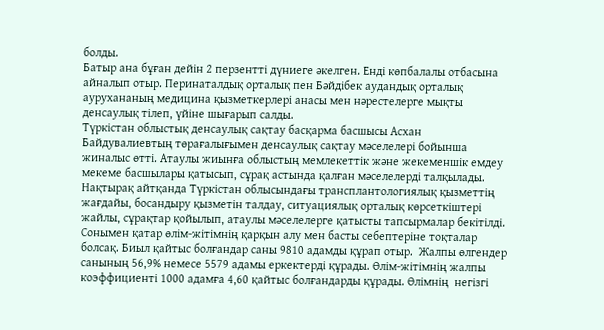болды.
Батыр ана бұған дейін 2 перзентті дүниеге әкелген. Енді көпбалалы отбасына айналып отыр. Перинаталдық орталық пен Бәйдібек аудандық орталық аурухананың медицина қызметкерлері анасы мен нәрестелерге мықты денсаулық тілеп, үйіне шығарып салды.
Түркістан облыстық денсаулық сақтау басқарма басшысы Асхан Байдувалиевтың төрағалығымен денсаулық сақтау мәселелері бойынша жиналыс өтті. Атаулы жиынға облыстың мемлекеттік және жекеменшік емдеу мекеме басшылары қатысып, сұрақ астында қалған мәселелерді талқылады. Нақтырақ айтқанда Түркістан облысындағы трансплантологиялық қызметтің жағдайы, босандыру қызметін талдау, ситуациялық орталық көрсеткіштері жайлы, сұрақтар қойылып, атаулы мәселелерге қатысты тапсырмалар бекітілді.
Сонымен қатар өлім-жітімнің қарқын алу мен басты себептеріне тоқталар болсақ. Биыл қайтыс болғандар саны 9810 адамды құрап отыр.  Жалпы өлгендер санының 56,9% немесе 5579 адамы еркектерді құрады. Өлім-жітімнің жалпы коэффициенті 1000 адамға 4,60 қайтыс болғандарды құрады. Өлімнің  негізгі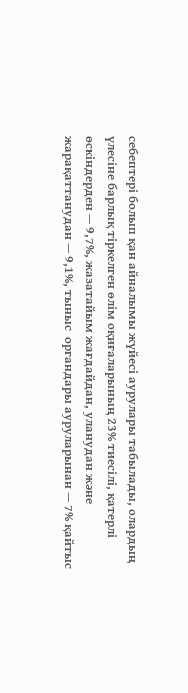себептері болып қан айналымы жүйесі аурулары табылады, олардың үлесіне барлық тіркелген өлім оқиғаларының 23% тиесілі, қатерлі өскіндерден — 9,7%, жазатайым жағдайдан, уланудан және жарақаттанудан — 9,1%, тыныс  органдары ауруларынан — 7% қайтыс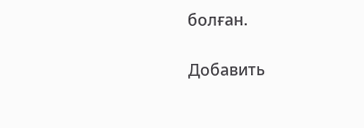болған.

Добавить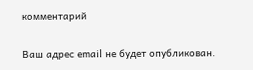комментарий

Ваш адрес email не будет опубликован.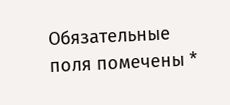Обязательные поля помечены *